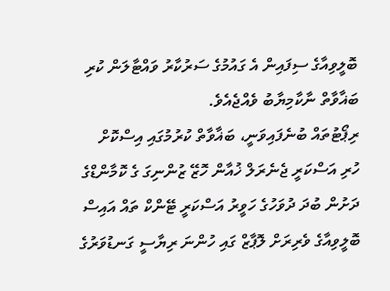ބޮލީވިއާގެ ސިފައިން އެ ގައުމުގެ ސަރުކާރު ވައްޓާލަން ކުރި ބަޣާވާތް ނާކާމިޔާބު ވެއްޖެއެވެ.
ރިޕޯޓުތައް ބުނެފައިވަނީ، ބަޣާވާތް ކުރުމުގައި އިސްކޮށް ހުރި އަސްކަރީ ޖެނެރަލް ޚުއާން ހޮޒޭ ޒުންނިގަ ގެ ކޮމާންޑްގެ ދަށުން ބުދަ ދުވަހުގެ ހަވީރު އަސްކަރީ ޓޭންކް ތައް އައިސް ބޮލީވިއާގެ ވެރިރަށް ލޮޕާޒް ގައި ހުންނަ ރިޔާސީ ގަނޑުވަރުގެ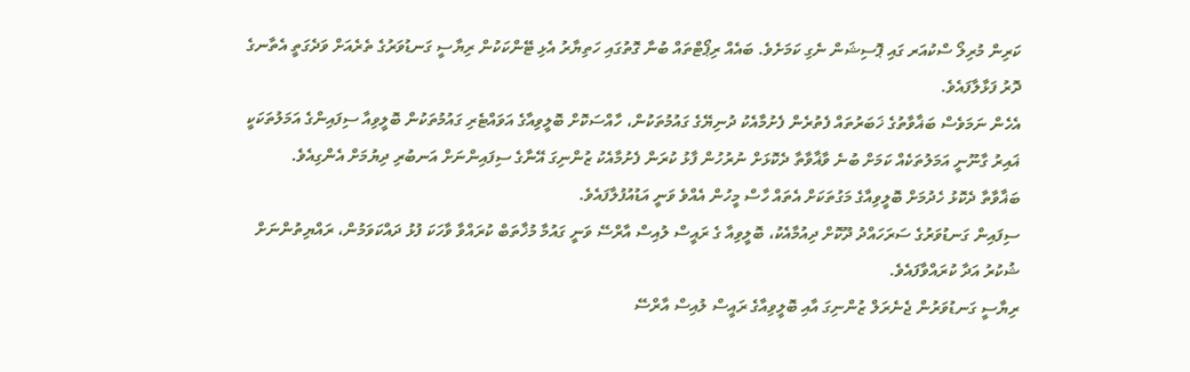ކަރިން މުރިލޯ ސްކުއަރ ގައި ޕޮސިޝަން ނެގި ކަމަށެވެ. ބައެއް ރިޕޯޓްތައް ބުނާ ގޮތުގައި ހަތިޔާރު އެޅި ޓޭންކަކުން ރިޔާސީ ގަނޑުވަރުގެ ތެރެއަށް ވަދެގަތީ އެތާނގެ ދޮރު ފަޅާލާފައެވެ.
އެހެން ނަމަވެސް ބަޣާވާތުގެ ޚަބަރުތައް ފެތުރެން ފެށުމާއެކު ދުނިޔޭގެ ގައުމުތަކުން، ހާއްސަކޮށް ބޮލީވިއާގެ އަވައްޓެރި ގައުމުތަކުން ބޮލީވިއާ ސިފައިންގެ އަމަލުތަކަކީ ޣައިރު ގާނޫނީ އަމަލުތަކެއް ކަމަށް ބުނެ ވާޣާވާތާ ދެކޮޅަށް ނުރުހުން ފާޅު ކުރަން ފެށުމާއެކު ޒުންނިގަ އޭނާގެ ސިފައިންނަށް އަނބުރި ދިޔުމަށް އެންގިއެވެ.
ބަޣާވާތާ ދެކޮޅު ހެދުމަށް ބޮލީވިއާގެ މަގުތަކަށް އެތައް ހާސް މީހުން އެއްވެ ވަނީ އަޑުއުފުލާފައެވެ.
ސިފައިން ގަނޑުވަރުގެ ސަރަހައްދު ދޫކޮށް ދިއުމާއެކު، ބޮލީވިއާ ގެ ރައީސް ލުއިސް އާރްސޭ ވަނީ ގައުމާ މުޚާތަބް ކުރައްވާ ވާހަކަ ފުޅު ދައްކަވަމުން، ރައްޔިތުންނަށް ޝުކުރު އަދާ ކުރައްވާފައެވެ.
ރިޔާސީ ގަނޑުވަރުން ޖެނެރަލް ޒުންނިގަ އާއި ބޮލީވިއާގެ ރައީސް ލުއިސް އާރްސޭ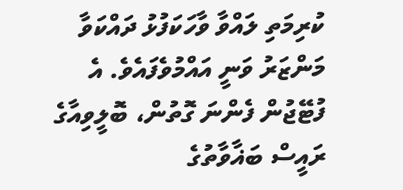ކުރިމަތި ލައްވާ ވާހަކަފުޅު ދައްކަވާ މަންޒަރު ވަނީ އައްމުވެފައެވެ. އެ ފުޓޭޖުން ފެންނަ ގޮތުން، ބޮލީވިއާގެ ރައީސް ބަޣާވާތުގެ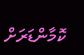ކޮމާންޑަރަށް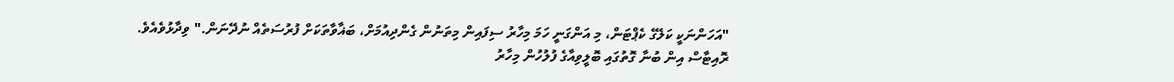"އަހަންނަކީ ކަލޭގެ ކެޕްޓަން، މި އަންގަނީ ހަމަ މިހާރު ސިފައިން މިތަނުން ގެންދިއުމަށް، ބަޣާވާތަކަށް ފުރުސަތެއް ނުދޭނަން." ވިދާޅުވެއެވެ.
ރޮއިޓާސް އިން ބުނާ ގޮތުގައި ބޮލީވިއާގެ ފުލުހުން މިހާރު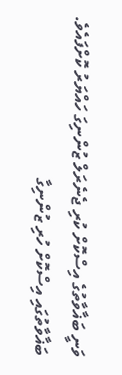ވަނީ ބަޣާވާތުގެ އިސްކޮށް ކުރި ޖެނެރަލް ޒުންނިގަ ހައްޔަރު ކޮށްފައެވެ.
ބަޣާވާތުގައި އިސްކޮށް ހުރި ޒުންނިގާ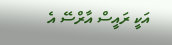އަކީ ރައީސް އާރްސޭ އެ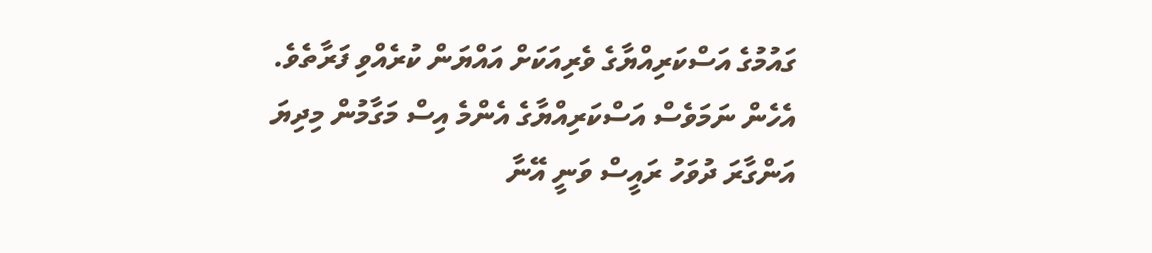ގައުމުގެ އަސްކަރިއްޔާގެ ވެރިއަކަށް އައްޔަން ކުރެއްވި ފަރާތެވެ. އެހެން ނަމަވެސް އަސްކަރިއްޔާގެ އެންމެ އިސް މަގާމުން މިދިޔަ އަންގާރަ ދުވަހު ރައީސް ވަނީ އޭނާ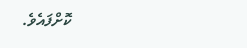ކޮށްފައެވެ.